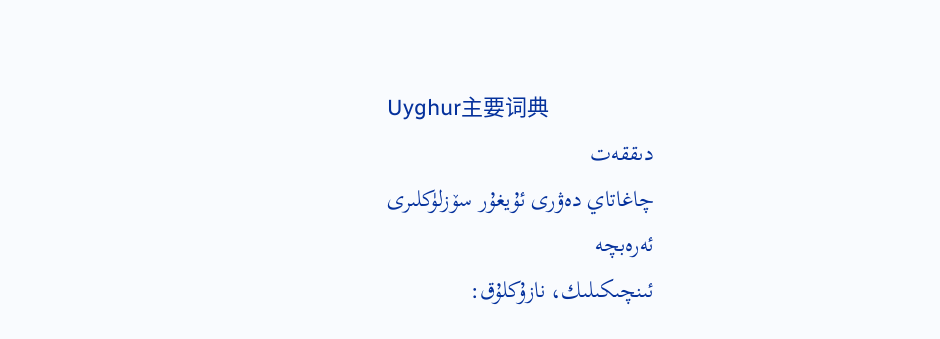Uyghur主要词典
دىققەت
چاغاتاي دەۋرى ئۇيغۇر سۆزلۈكلىرى
ئەرەبچە
ئىنچىكىلىك، نازۇكلۇق: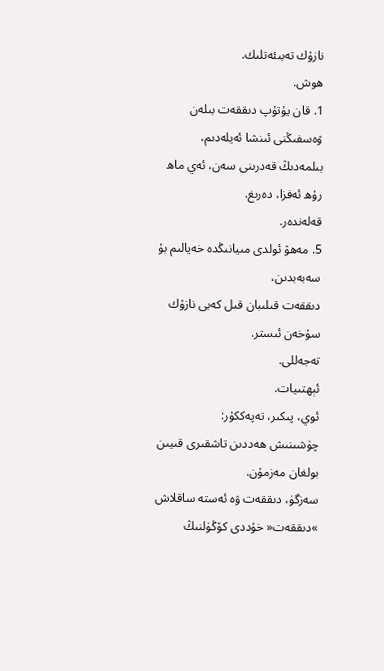نازۇك تەبىئەتلىك.
ھوش.
1. قان يۇتۇپ دىققەت بىلەن ۋەسفىڭنى ئىنشا ئەيلەدىم،
بىلمەدىڭ قەدرىنى سەن، ئەي ماھ رۇھ ئەفزا، دەرىغ.
قەلەندەر.
5. مەھۋ ئولدى مىيانىڭدە خەيالىم بۇ سەبەبدىن،
دىققەت قىلىبان قىل كەبى نازۇك سۇخەن ئىستر.
تەجەللى.
ئېھتىيات.
ئوي، پىكىر، تەپەككۇر:
چۈشىنىش ھەددىن تاشقىرى قىيىن بولغان مەزمۇن.
سەزگۈ، دىققەت ۋە ئەستە ساقلاش
»دىققەت« خۇددى كۆڭۈلنىڭ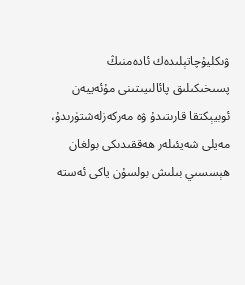ۋىكليۇچاتېلىدەك ئادەمنىڭ پسىخىكىلىق پائالىيىتىنى مۇئەييەن ئوبيېكتقا قارىتىدۇ ۋە مەركەزلەشتۈرىدۇ، مەيلى شەيئىلەر ھەققىدىكى بولغان ھېسسىي بىلىش بولسۇن ياكى ئەستە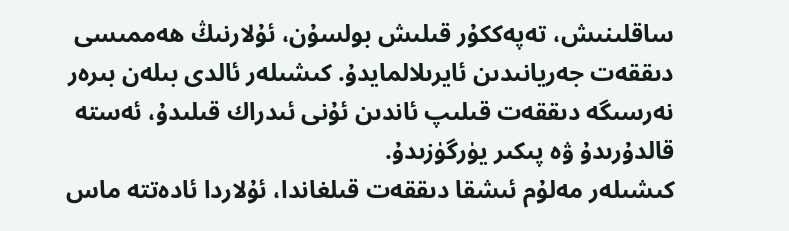ساقلىنىش، تەپەككۇر قىلىش بولسۇن، ئۇلارنىڭ ھەممىسى دىققەت جەريانىدىن ئايرىلالمايدۇ. كىشىلەر ئالدى بىلەن بىرەر نەرسىگە دىققەت قىلىپ ئاندىن ئۇنى ئىدراك قىلىدۇ، ئەستە قالدۇرىدۇ ۋە پىكىر يۈرگۈزىدۇ.
كىشىلەر مەلۇم ئىشقا دىققەت قىلغاندا، ئۇلاردا ئادەتتە ماس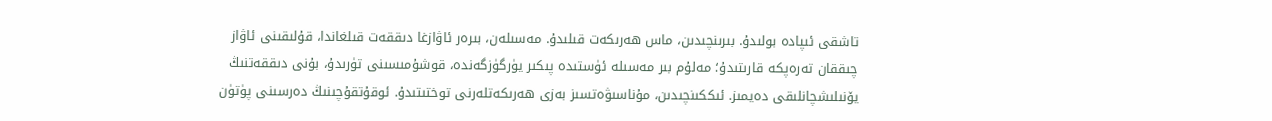تاشقى ئىپادە بولىدۇ. بىرىنچىدىن، ماس ھەرىكەت قىلىدۇ. مەسىلەن، بىرەر ئاۋازغا دىققەت قىلغاندا، قۇلىقىنى ئاۋاز چىققان تەرەپكە قارىتىدۇ؛ مەلۇم بىر مەسىلە ئۈستىدە پىكىر يۈرگۈزگەندە، قوشۇمىسىنى تۈرىدۇ، بۇنى دىققەتنىڭ يۆنىلىشچانلىقى دەيمىز. ئىككىنچىدىن، مۇناسىۋەتسىز بەزى ھەرىكەتلەرنى توختىتىدۇ. ئوقۇتقۇچىنىڭ دەرسىنى پۈتۈن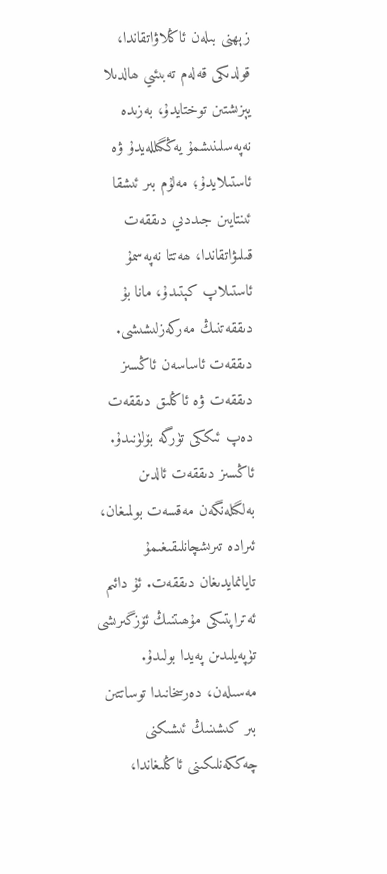زېھنى بىلەن ئاڭلاۋاتقاندا، قولدىكى قەلەم تەبىئىي ھالدىلا يېزىشتىن توختايدۇ، بەزىدە نەپەسلىنىشمۇ يەڭگىللەيدۇ ۋە ئاستىلايدۇ؛ مەلۇم بىر ئىشقا ئىنتايىن جىددىي دىققەت قىلىۋاتقاندا، ھەتتا نەپەسمۇ ئاستىلاپ كېتىدۇ، مانا بۇ دىققەتنىڭ مەركەزلىشىشى.
دىققەت ئاساسەن ئاڭسىز دىققەت ۋە ئاڭلىق دىققەت دەپ ئىككى تۈرگە بۆلۈنىدۇ.
ئاڭسىز دىققەت ئالدىن بەلگىلەنگەن مەقسەت بولمىغان، ئىرادە تىرىشچانلىقىغىمۇ تايانمايدىغان دىققەت. ئۇ دائىم ئەتراپتىكى مۇھىتنىڭ ئۆزگىرىشى تۈپەيلىدىن پەيدا بولىدۇ. مەسىلەن، دەرسخانىدا توساتتىن بىر كىشىنىڭ ئىشىكنى چەككەنلىكىنى ئاڭلىغاندا،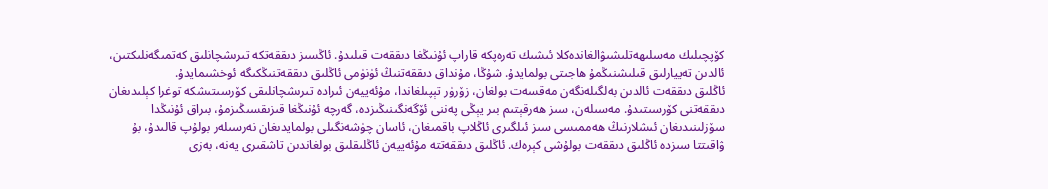كۆپچىلىك مەسلىھەتلىشىۋالغاندەكلا ئىشىك تەرەپكە قاراپ ئۇنىڭغا دىققەت قىلىدۇ. ئاڭسىز دىققەتكە تىرىشچانلىق كەتمىگەنلىكتىن، ئالدىن تەييارلىق قىلىشنىڭمۇ ھاجىتى بولمايدۇ. شۇڭا، مۇنداق دىققەتنىڭ ئۈنۈمى ئاڭلىق دىققەتنىڭكىگە ئوخشىمايدۇ.
ئاڭلىق دىققەت ئالدىن بەلگىلەنگەن مەقسەت بولغان، زۆرۈر تېپىلغاندا، مۇئەييەن ئىرادە تىرىشچانلىقى كۆرسىتىشكە توغرا كېلىدىغان دىققەتنى كۆرسىتىدۇ. مەسىلەن، سىز ھەرقېتىم بىر يېڭى پەننى ئۆگەنگىنىڭىزدە، گەرچە ئۇنىڭغا قىزىقسىڭىزمۇ، بىراق ئۇنىڭدا سۆزلىنىدىغان ئىشلارنىڭ ھەممىسى سىز ئىلگىرى ئاڭلاپ باقمىغان، ئاسان چۈشەنگىلى بولمايدىغان نەرسىلەر بولۇپ قالىدۇ، بۇ ۋاقىتتا سىزدە ئاڭلىق دىققەت بولۇشى كېرەك. ئاڭلىق دىققەتتە مۇئەييەن ئاڭلىقلىق بولغاندىن تاشقىرى يەنە، بەزى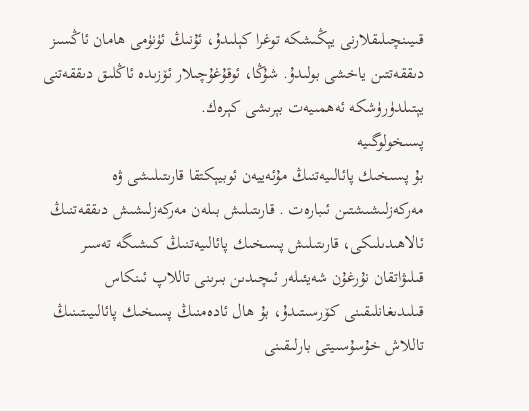قىيىنچىلىقلارنى يېڭىشكە توغرا كېلىدۇ، ئۇنىڭ ئۈنۈمى ھامان ئاڭسىز دىققەتتىن ياخشى بولىدۇ. شۇڭا، ئوقۇغۇچىلار ئۆزىدە ئاڭلىق دىققەتنى يېتىلدۈرۈشكە ئەھمىيەت بېرىشى كېرەك.
پسىخولوگىيە
بۇ پسىخىك پائالىيەتنىڭ مۇئەييەن ئوبيېكتقا قارىتىلىشى ۋە مەركەزلىشىشتىن ئىبارەت . قارىتىلىش بىلەن مەركەزلىشىش دىققەتنىڭ ئالاھىدىلىكى، قارىتىلىش پىسخىك پائالىيەتنىڭ كىشىگە تەسىر قىلىۋاتقان نۇرغۇن شەيئىلەر ئىچىدىن بىرىنى تاللاپ ئىنكاس قىلىدىغانلىقىنى كۆرسىتىدۇ، بۇ ھال ئادەمنىڭ پسىخىك پائالىيىتىنىڭ تاللاش خۇسۇسىيتى بارلىقىنى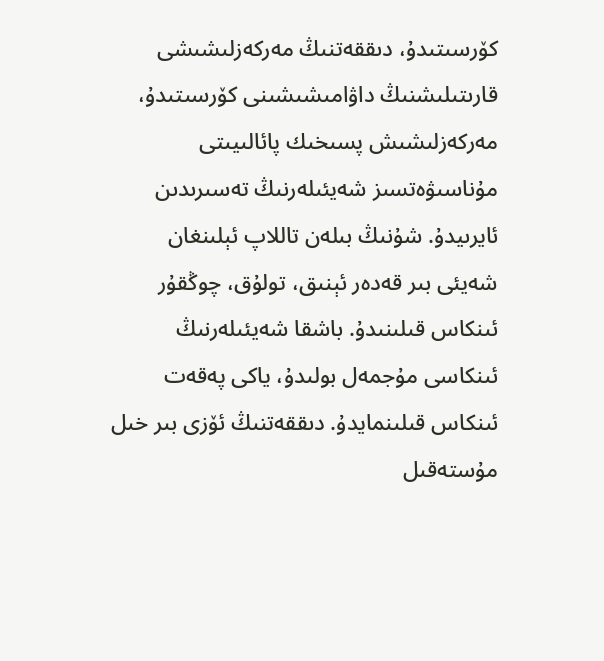كۆرسىتىدۇ، دىققەتنىڭ مەركەزلىشىشى قارىتىلىشنىڭ داۋامىشىشىنى كۆرسىتىدۇ، مەركەزلىشىش پسىخىك پائالىيىتى مۇناسىۋەتسىز شەيئىلەرنىڭ تەسىرىدىن ئايرىيدۇ. شۇنىڭ بىلەن تاللاپ ئېلىنغان شەيئى بىر قەدەر ئېنىق، تولۇق، چوڭقۇر ئىنكاس قىلىنىدۇ. باشقا شەيئىلەرنىڭ ئىنكاسى مۇجمەل بولىدۇ، ياكى پەقەت ئىنكاس قىلىنمايدۇ. دىققەتنىڭ ئۆزى بىر خىل مۇستەقىل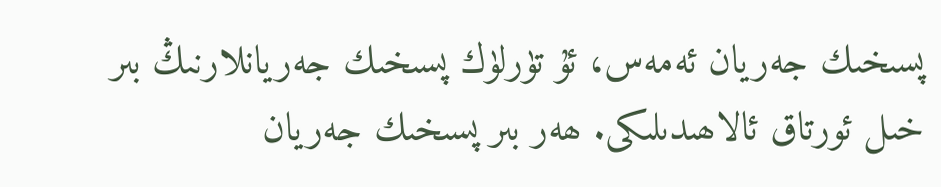پسىخىك جەريان ئەمەس، ئۇ تۈرلۈك پسىخىك جەريانلارنىڭ بىر خىل ئورتاق ئالاھىدىلىكى. ھەر بىر پسىخىك جەريان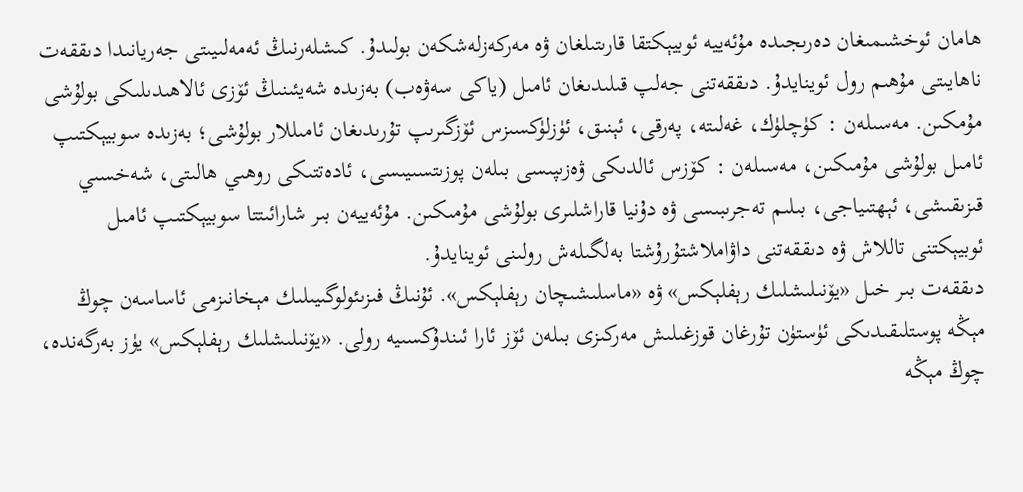ھامان ئوخشىمىغان دەرىجىدە مۇئەييە ئوبيېكتقا قارىتىلغان ۋە مەركەزلەشكەن بولىدۇ. كىشلەرنىڭ ئەمەلىيىتى جەريانىدا دىققەت ناھايىتى مۇھىم رول ئوينايدۇ. دىققەتنى جەلپ قىلىدىغان ئامىل (ياكى سەۋەب) بەزىدە شەيئىنىڭ ئۆزى ئالاھىدىلىكى بولۇشى مۇمكىن. مەسىلەن : كۈچلۈك، غەلىتە، پەرقى، ئېنىق، ئۈزلۈكسىزس ئۆزگىرىپ تۇرىدىغان ئامىللار بولۇشى؛ بەزىدە سوبيېكتىپ ئامىل بولۇشى مۇمىكىن، مەسىلەن : كۆزس ئالدىكى ۋەزىپىسى بىلەن پوزىتسىيىسى، ئادەتتىكى روھىي ھالىتى، شەخسىي قىزىقىشى، ئېھتىياجى، بىلىم تەجرىبىسى ۋە دۇنيا قاراشلىرى بولۇشى مۇمىكىن. مۇئەييەن بىر شارائىتتا سوبيېكتىپ ئامىل ئوبيېكتنى تاللاش ۋە دىققەتنى داۋاملاشتۇرۇشتا بەلگىلەش رولىنى ئوينايدۇ.
دىققەت بىر خىل «يۆنىلىشلىك رېفلېكس» ۋە «ماسلىشىچان رېفلېكس». ئۇنىڭ فىزىئولوگىيىلىك مېخانىزمى ئاساسەن چوڭ مېڭە پوستلىقىدىكى ئۈستۈن تۇرغان قوزغىلىش مەركىزى بىلەن ئۆز ئارا ئىندۇكسىيە رولى. «يۆنىلىشلىك رېفلېكس» يۈز بەرگەندە، چوڭ مېڭە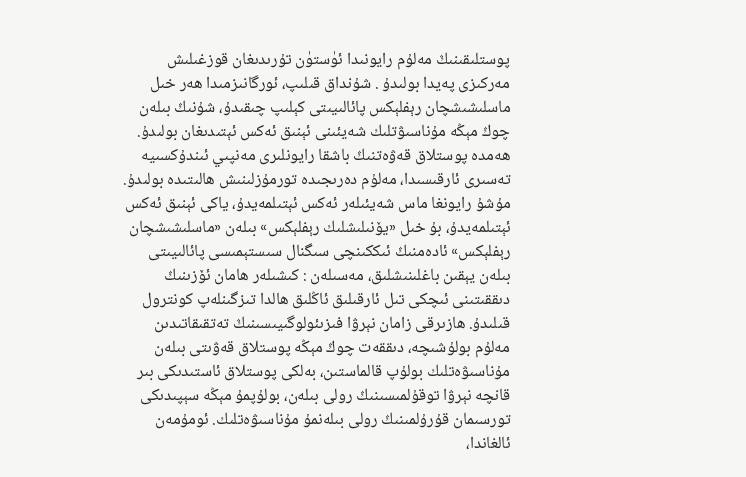پوستلىقىنىڭ مەلۇم رايونىدا ئۈستۈن تۇرىدىغان قوزغىلىش مەركىزى پەيدا بولىدۇ . شۇنداق قىلىپ، ئورگانىزمىدا ھەر خىل ماسلىشىشچان رېفلېكس پائالىيىتى كېلىپ چىقىدۇ، شۇنىڭ بىلەن چوڭ مېڭە مۇناسىۋتلىك شەيئىنى ئېنىق ئەكس ئېتىدىغان بولىدۇ. ھەمدە پوستلاق قەۋەتنىڭ باشقا رايونلىرى مەنپىي ئىندۇكسىيە تەسىرى ئارقىسىدا، مەلۇم دەرىجىدە تورمۇزلىنىش ھالىتىدە بولىدۇ. مۇشۇ رايونغا ماس شەيئىلەر ئەكس ئېتىلمەيدۇ، ياكى ئېنىق ئەكس ئېتىلمەيدۇ، بۇ خىل «يۆنىلىشلىك رېفلېكس» بىلەن «ماسلىشىشچان رېفلېكس» ئادەمنىڭ ئىككىنچى سىگنال سىستېمىسى پائالىيىتى بىلەن يېقىن باغلىنىشلىق، مەسىلەن : كىشىلەر ھامان ئۆزىنىڭ دىققىتىنى ئىچكى تىل ئارقىلىق ئاڭلىق ھالدا تىزگىنلەپ كونترول قىلىدۇ. ھازىرقى زامان نېرۋا فىزىئولوگىيىسىنىڭ تەتقىقاتىدىن مەلۇم بولۇشىچە، دىققەت چوڭ مېڭە پوستلاق قەۋىتى بىلەن مۇناسىۋەتلىك بولۇپ قالماستىن، بەلكى پوستلاق ئاستىدىكى بىر قانچە نېرۋا توقۇلمىسىنىڭ رولى بىلەن، بولۇپمۇ مېڭە سېپىدىكى تورسىمان قۇرۇلمىنىڭ رولى بىلەنمۇ مۇناسىۋەتلىك. ئومۇمەن ئالغاندا،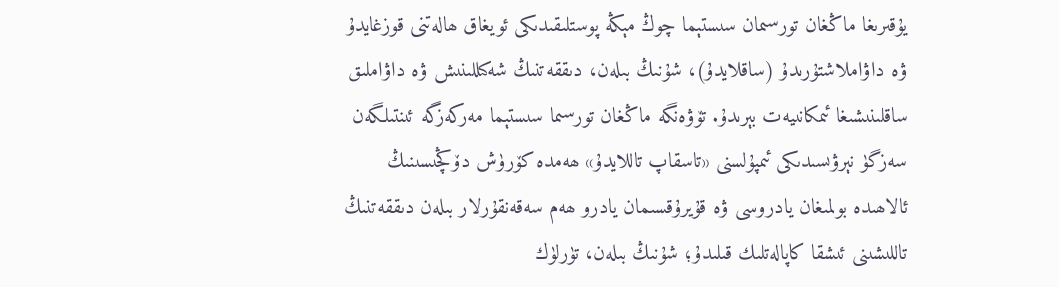يۇقىرىغا ماڭغان تورسىمان سىستېما چوڭ مېڭە پوستلىقىدىكى ئويغاق ھالەتنى قوزغايدۇ ۋە داۋاملاشتۇرىدۇ (ساقلايدۇ)، شۇنىڭ بىلەن، دىققەتنىڭ شەكىللىنىش ۋە داۋاملىق ساقلىنىشىغا ئىمكانىيەت بېرىدۇ. تۆۋەنگە ماڭغان تورسىما سىستېما مەركەزگە ئىنتىلگەن سەزگۈ نېرۋىسىدىكى ئىمپۇلسنى «تاسقاپ تاللايدۇ» ھەمدە كۆرۈش دۆڭچىسىنىڭ ئالاھىدە بولمىغان يادروسى ۋە قۇيرۇقسىمان يادرو ھەم سەقەنقۇرلار بىلەن دىققەتنىڭ تاللىشىنى ئىشقا كاپالەتلىك قىلىدۇ؛ شۇنىڭ بىلەن، تۈرلۈك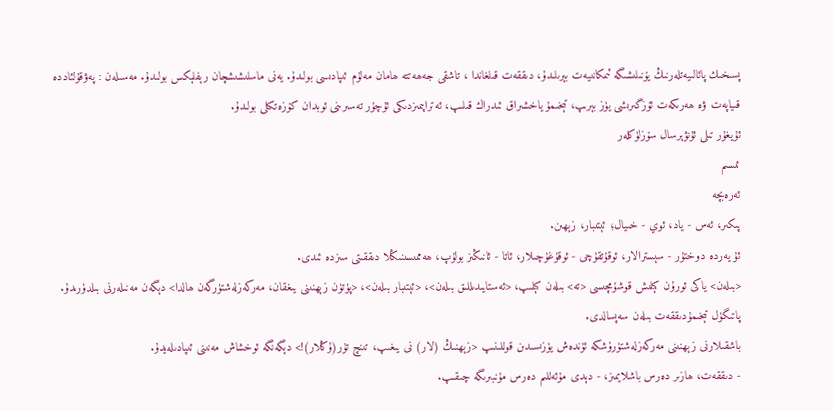پسىخىك پائالىيەتلەرنىڭ يۆنىلىشىگە ئىمكانىيەت بېرىلىدۇ، دىققەت قىلغاندا ، تاشقى جەھەتتە ھامان مەلۇم ئىپادىسى بولىدۇ. يەنى ماسلىشىشچان رېفلېكس بولىدۇ. مەسىلەن : پەۋقۇلئاددە قىياپەت ۋە ھەرىكەت ئۆزگىرىشى يۈز بېرىپ، تېخىمۇ ياخشىراق ئىدراك قىلىپ، ئەتراپىمىزدىكى ئۇچۇر تەسىرىنى ئوبدان كۆزەتكىلى بولىدۇ.
ئۇيغۇر تىلى ئۇنۋېرسال سۆزلۈكلەر
ئىسىم
ئەرەبچە
پىكىر، ئەس - ياد، ئوي - خىيال؛ ئېتىبار، زېھىن.
ئۇ يەردە دوختۇر - سېسترالار، ئوقۇتقۇچى - ئوقۇغۇچىلار، ئاتا - ئانىڭىز بولۇپ، ھەممىسىنىڭلا دىققىتى سىزدە ئىدى.
<بىلەن> ياكى ئورۇن كېلىش قوشۇمچىسى <تە> بىلەن كېلىپ، <ئەستايىدىللىق بىلەن>، <ئېتىبار بىلەن>، <پۈتۈن زېھنىنى يىغقان، مەركەزلەشتۈرگەن ھالدا> دېگەن مەنىلەرنى بىلدۈرىدۇ.
پاتىگۈل تېخىمۇدىققەت بىلەن سەپسالدى.
باشقىلارنى زېھنىنى مەركەزلەشتۈرۈشكە ئۈندەش يۈزىسىدىن قوللىنىپ <زېھنىڭ (لار) نى يىغىپ، تىنچ تۇر(ۇڭلار)!> دېگەنگە ئوخشاش مەنىنى ئىپادىلەيدۇ.
- دىققەت، ھازىر دەرس باشلايمىز، - دېدى مۇئەللىم دەرس مۇنبىرىگە چىقىپ.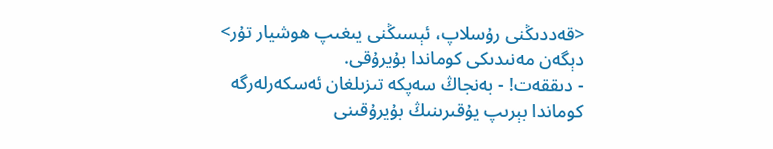<قەددىڭنى رۇسلاپ، ئېسىڭنى يىغىپ ھوشيار تۇر> دېگەن مەنىدىكى كوماندا بۇيرۇقى.
- دىققەت! - بەنجاڭ سەپكە تىزىلغان ئەسكەرلەرگە كوماندا بېرىپ يۇقىرىنىڭ بۇيرۇقىنى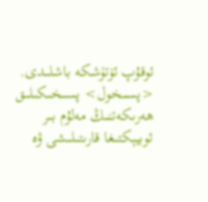ئوقۇپ ئۆتۈشكە باشلىدى.
<پسىخول> پسىخىكىلىق ھەرىكەتنىڭ مەلۇم بىر ئوبيېكتىغا قارىتىلىشى ۋە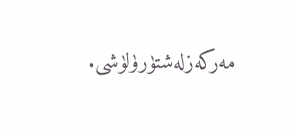مەركەزلەشتۈرۈلۈشى.